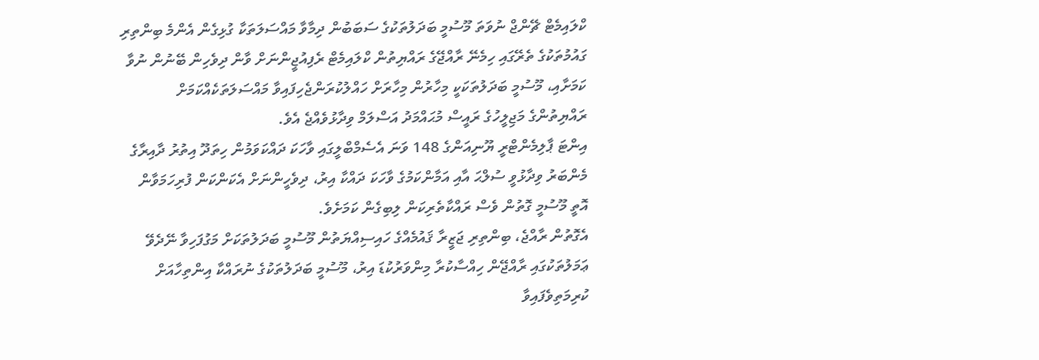ކްލައިމެޓް ޗޭންޖް ނުވަތަ މޫސުމީ ބަދަލުތަކުގެ ސަބަބުން ދިމާވާ މައްސަލަތަކާ ގުޅިގެން އެންމެ ބިންތިރި ގައުމުތަކުގެ ތެރޭގައި ހިމެނޭ ރާއްޖޭގެ ރައްޔިތުން ކްލައިމެޓް ރެފިއުޖީންނަށް ވާން ދިވެހިން ބޭނުން ނުވާ ކަމަށާއި، މޫސުމީ ބަދަލުތަކަކީ މިހާރުން މިހާރަށް ހައްލުކުރަންޖެހިފައިވާ މައްސަލަތަކެއްކަމަށް ރައްޔިތުންގެ މަޖިލީހުގެ ރައީސް މުޙައްމަދު އަސްލަމް ވިދާޅުވެއްޖެ އެވެ.
އިންޓަ ޕާލިމެންޓްރީ ޔޫނިއަންގެ 148 ވަނަ އެސެމްބްލީގައި ވާހަކަ ދައްކަވަމުން ހިތަދޫ އިތުރު ދާއިރާގެ މެންބަރު ވިދާޅުވީ ސުލްޙަ އާއި އަމާންކަމުގެ ވާހަކަ ދައްކާ އިރު، ދިވެހީންނަށް އެކަންކަން ފުރިހަމަވާން އޮތީ މޫސުމީ ގޮތުން ވެސް ރައްކާތެރިކަން ލިބިގެން ކަމަށެވެ.
އެގޮތުން ރާއްޖެ، ބިންތިރި ޖަޒީރާ ޤައުމެއްގެ ހައިސިއްޔަތުން މޫސުމީ ބަދަލުތަކަށް މަގުފަހިވާ ނޭދެވޭ ޢަމަލުތަކުގައި ރާއްޖޭން ހިއްސާކުރާ މިންވަރުކުޑަ އިރު، މޫސުމީ ބަދަލުތަކުގެ ނުރައްކާ އިންތިހާއަށް ކުރިމަތިވެފައިވާ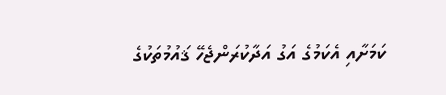ކަމަށާއި އެކަމުގެ އަގު އަދާކުރަންޖެހޭ ޤައުމުތަކުގެ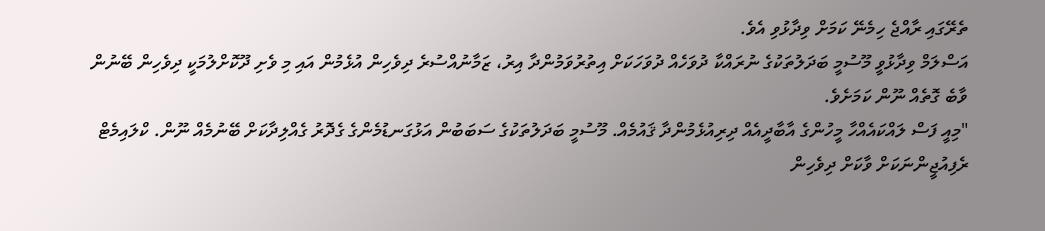ތެރޭގައި ރާއްޖެ ހިމެނޭ ކަމަށް ވިދާޅުވި އެވެ.
އަސްލަމް ވިދާޅުވީ މޫސުމީ ބަދަލުތަކުގެ ނުރައްކާ ދުވަހެއް ދުވަހަކަށް އިތުރުވަމުންދާ އިރު، ޒަމާނުއްސުރެ ދިވެހިން އުޅެމުން އައި މި ވެށި ދޫކޮށްލުމަކީ ދިވެހިން ބޭނުން ވާބެ ގޮތެއް ނޫން ކަމަށެވެ.
"މިއީ ފަސް ލައްކައެއްހާ މީހުންގެ އާބާދީއެއް ދިރިއުޅެމުންދާ ޤައުމެއް. މޫސުމީ ބަދަލުތަކުގެ ސަބަބުން އަޅުގަނޑުމެންގެ ގެދޮރު ގެއްލިދާކަށް ބޭނުމެއް ނޫން. ކްލައިމެޓް ރެފިއުޖީންނަކަށް ވާކަށް ދިވެހިން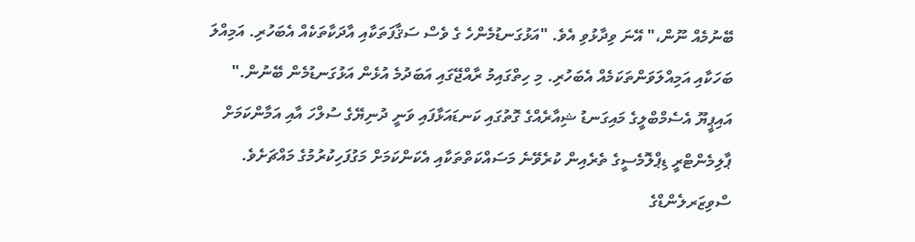ބޭނުމެއް ނޫން،" އޭނަ ވިދާޅުވި އެވެ. "އަޅުގަނޑުމެންހެ ގެ ވެސް ސަޤާފަތަކާއި އާދަކާތަކެއް އެބަހުރި. އަމިއްލަ ބަހަކާއި އަމިއްލަވަންތަކަމެއް އެބަހުރި. މި ހިތްގައިމު ރާއްޖޭގައި އަބަދުމެ އުޅެން އަޅުގަނޑުމެން ބޭނުން."
އައިޕީޔޫ އެސެމްބްލީގެ މައިގަނޑު ޝިއާރެއްގެ ގޮތުގައި ކަނޑައަޅާފައި ވަނީ ދުނިޔޭގެ ސުލްހަ އާއި އަމާންކަމަށް ޕާލިމެންޓްރީ ޑިޕްލޮމެސީގެ ތެރެއިން ކުރެވޭނެ މަސައްކަތްތަކާއި އެކަންކަމަށް މަގުފަހިކުރުމުގެ މައްޗަށެވެ. ސްވިޒަރލެންޑްގެ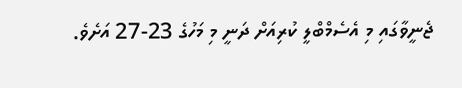ޖެނީވާގައި މި އެސެމްބްލީ ކުރިއަށް ދަނީ މި މަހުގެ 23-27 އަށެވެ.